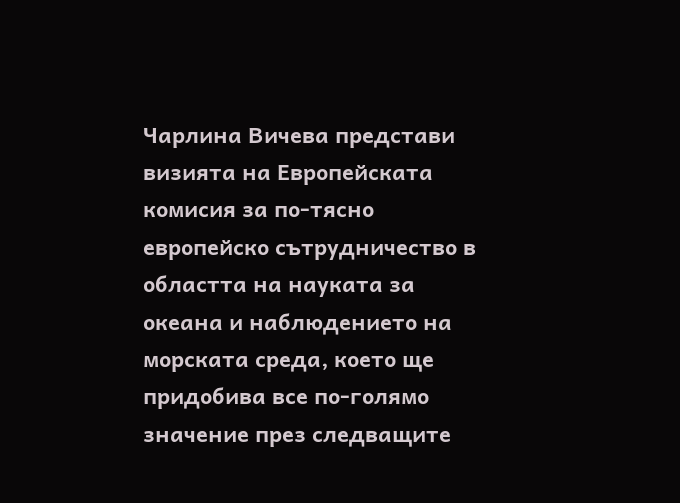Чарлина Вичева представи визията на Европейската комисия за по-тясно европейско сътрудничество в областта на науката за океана и наблюдението на морската среда, което ще придобива все по-голямо значение през следващите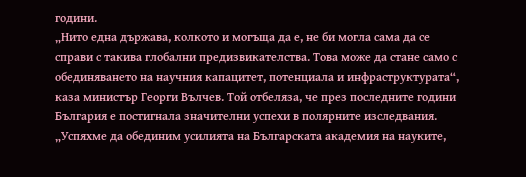години.
„Нито една държава, колкото и могъща да е, не би могла сама да се справи с такива глобални предизвикателства. Това може да стане само с обединяването на научния капацитет, потенциала и инфраструктурата“, каза министър Георги Вълчев. Той отбеляза, че през последните години България е постигнала значителни успехи в полярните изследвания. „Успяхме да обединим усилията на Българската академия на науките,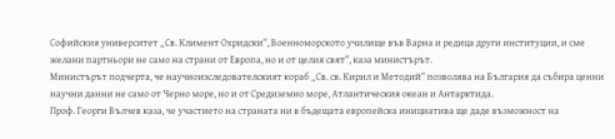Софийския университет „Св. Климент Охридски“, Военноморското училище във Варна и редица други институции, и сме желани партньори не само на страни от Европа, но и от целия свят“, каза министърът.
Министърът подчерта, че научноизследователският кораб „Св. св. Кирил и Методий“ позволява на България да събира ценни научни данни не само от Черно море, но и от Средиземно море, Атлантическия океан и Антарктида.
Проф. Георги Вълчев каза, че участието на страната ни в бъдещата европейска инициатива ще даде възможност на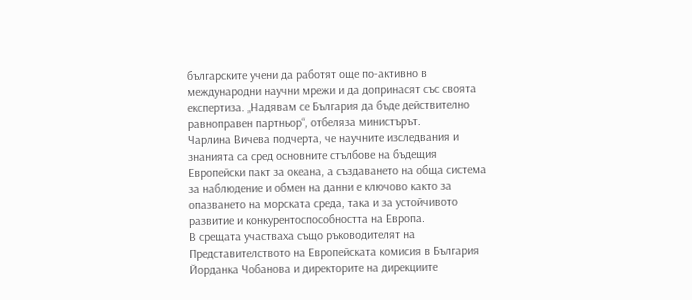българските учени да работят още по-активно в международни научни мрежи и да допринасят със своята експертиза. „Надявам се България да бъде действително равноправен партньор“, отбеляза министърът.
Чарлина Вичева подчерта, че научните изследвания и знанията са сред основните стълбове на бъдещия Европейски пакт за океана, а създаването на обща система за наблюдение и обмен на данни е ключово както за опазването на морската среда, така и за устойчивото развитие и конкурентоспособността на Европа.
В срещата участваха също ръководителят на Представителството на Европейската комисия в България Йорданка Чобанова и директорите на дирекциите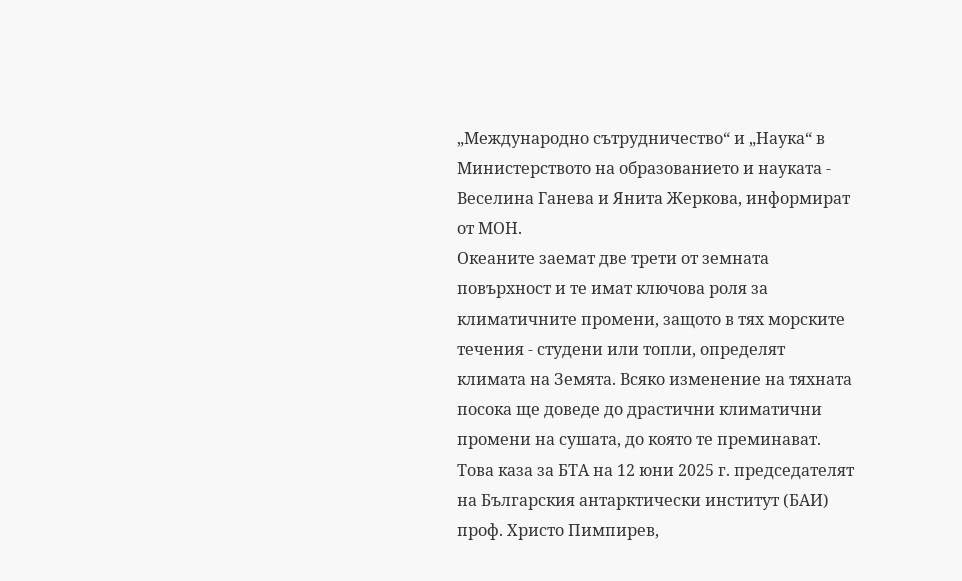„Международно сътрудничество“ и „Наука“ в Министерството на образованието и науката - Веселина Ганева и Янита Жеркова, информират от МОН.
Океаните заемат две трети от земната повърхност и те имат ключова роля за климатичните промени, защото в тях морските течения - студени или топли, определят климата на Земята. Всяко изменение на тяхната посока ще доведе до драстични климатични промени на сушата, до която те преминават. Това каза за БТА на 12 юни 2025 г. председателят на Българския антарктически институт (БАИ) проф. Христо Пимпирев,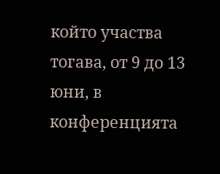който участва тогава, от 9 до 13 юни, в конференцията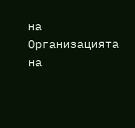на Организацията на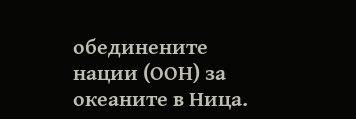обединените нации (ООН) за океаните в Ница.